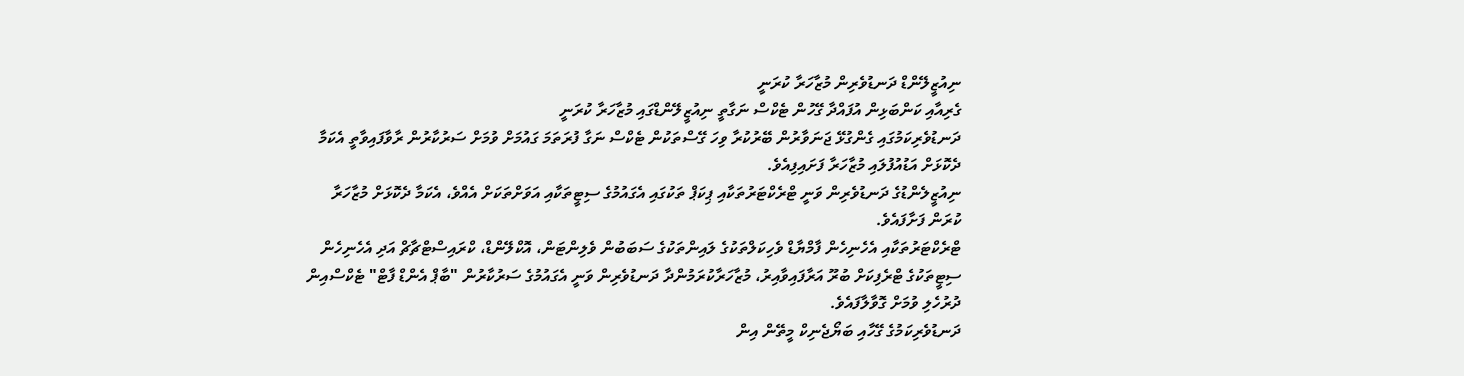ނިއުޒީލޭންޑް ދަނޑުވެރިން މުޒާހަރާ ކުރަނީ
ގެރިއާއި ކަންބަޅިން އުފައްދާ ގޭހުން ޓެކްސް ނަގާތީ ނިއުޒީލޭންޑްގައި މުޒާހަރާ ކުރަނީ
ދަނޑުވެރިކަމުގައި ގެންގުޅޭ ޖަނަވާރުން ބޭރުކުރާ ވިހަ ގޭސްތަކުން ޓެކްސް ނަގާ ފުރަތަމަ ގައުމަށް ވުމަށް ސަރުކާރުން ރާވާފައިވާތީ އެކަމާ ދެކޮޅަށް އަޑުއުފުލައި މުޒާހަރާ ފަށައިފިއެވެ.
ނިއުޒީލެންޑުގެ ދަނޑުވެރިން ވަނީ ޓްރެކްޓަރުތަކާއި ޕިކަޕް ތަކުގައި އެގައުމުގެ ސިޓީތަކާއި އަވަށްތަކަށް އެއްވެ، އެކަމާ ދެކޮޅަށް މުޒާހަރާ ކުރަން ފަށާފައެވެ.
ޓްރެކްޓަރުތަކާއި އެހެނިހެން ފާމްޔާޑް ވެހިކަލްތަކުގެ ލައިންތަކުގެ ސަބަބުން ވެލިންޓަން، އޮކްލޭންޑް، ކްރައިސްޓްޗާޗް އަދި އެހެނިހެން ސިޓީތަކުގެ ޓްރެފިކަށް ބުރޫ އަރާފައިވާއިރު، މުޒާހަރާކުރަމުންދާ ދަނޑުވެރިން ވަނީ އެގައުމުގެ ސަރުކާރުން "ބާޕް އެންޑް ފާޓް" ޓެކްސްއިން ދުރުހެލި ވުމަށް ގޮވާލާފައެވެ.
ދަނޑުވެރިކަމުގެ ގޭހާއި ބަޔޯޖެނިކް މީތޭން އިން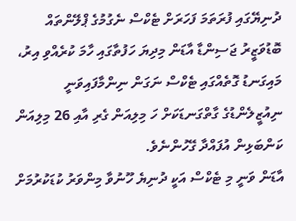ދުނިޔޭގައި ފުރަތަމަ ފަހަރަށް ޓެކްސް ނެގުމުގެ ޕްލޭންތައް ބޮޑުވަޒީރު ޖަސިންޑާ އާޑަން މިދިޔަ ހަފުތާގައި ހާމަ ކުރެއްވި އިރު، މައިގަނޑު ގޮތެއްގައި ޓެކްސް ނަގަން ނިންމާފައިވަނީ ނިއުޒީލެންޑުގެ ގާތްގަނޑަކަށް ހަ މިލިއަން ގެރި އާއި 26 މިލިއަން ކަންބަޅިން އުފައްދާ ގޭހުންނެވެ.
އާޑަން ވަނީ މި ޓެކްސް އަކީ ދުނިޔެ ހޫނުވާ މިންވަރު ކުޑަކުރުމަށް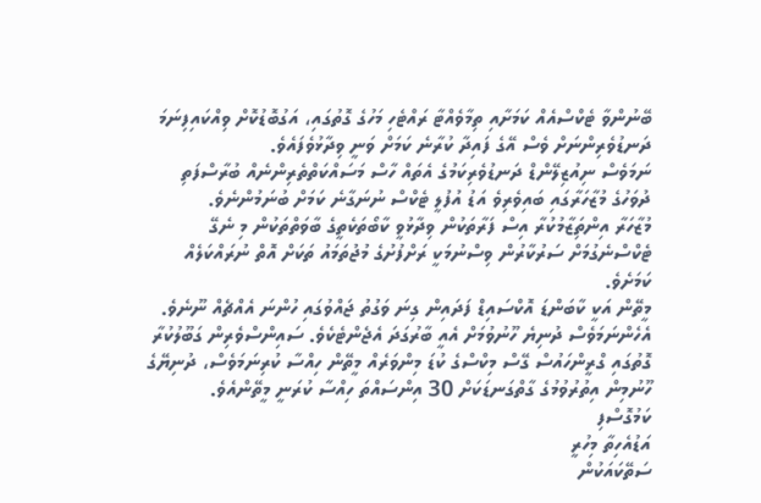ބޭނުންވާ ޓެކްސްއެއް ކަމަށާއި ތިމާވެއްޓާ ރައްޓެހި މަހުގެ ގޮތުގައި، އަގުބޮޑުކޮށް ވިއްކައިފިނަމަ ދަނޑުވެރިންނަށް ވެސް އޭގެ ފައިދާ ކުރާނެ ކަމަށް ވަނީ ވިދާޅުވެފައެވެ.
ނަމަވެސް ނިއުޒިލޭންޑް ދަނޑުވެރިކަމުގެ އެތައް ހާސް މަސައްކަތްތެރިންނެއް ބުރާސްފަތި ދުވަހުގެ މުޒާހަރާގައި ބައިވެރިވެ އަޑު އުފުލީ ޓެކްސް ނުނަގާނެ ކަމަށް ބުނަމުންނެވެ.
މުޒާހަރާ އިންތަިޒާމުކުރާ އިސް ފަރާތަކުން ވިދާޅުވީ ކާބޯތަކެތީގެ ބާވަތްތަކުން މި ނެގޭ ޓެކްސްނެގުމަށް ސަރުކާރުން ވިސްނުމަކީ ރަށްފުށުގެ މުޖުތަމައު ތަކަށް އޮތް ނުރައްކަލެއް ކަމަށެވެ.
މީތޭން އަކީ ކާބަންޑަ އޮކްސައިޑް ފަދައިން ގިނަ ވަގުތު ޖައްވުގައި ހުންނަ އެއްޗެއް ނޫނެވެ. އެހެންނަމަވެސް ދުނިޔެ ހޫނުވުމަށް އެއީ ބާރުގަދަ އެޖެންޓެކެވެ. ސައިންސްވެރިން ގަބޫލުކުރާ ގޮތުގައި ގްރީންހައުސް ގޭސް މިކްސްގެ ކުޑަ މިންވަރެއް މީތޭން ހިއްސާ ކުރިނަމަވެސް، ދުނިޔޭގެ ހޫނުމިން އިތުރުވުމުގެ ގާތްގަނޑަކަށް 30 އިންސައްތަ ހިއްސާ ކުރަނީ މީތޭންއެވެ.
ކަމުގޮސްފި
އަޑުއެހިތާ މިހުރީ
ސަތޭކައަކުން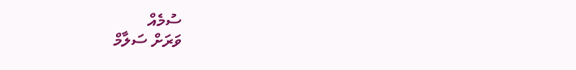ސުމެއް
ވަރަށް ސަލާމް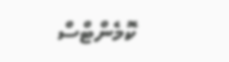ކޮމެންޓްސް